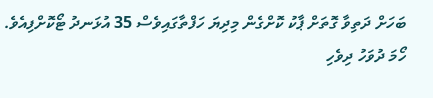ބަހަށް ދަތިވާ ގޮތަށް ޕާކު ކޮށްގެން މިދިޔަ ހަފްތާގައިވެސް 35 އުޅަނދު ޓޯކޮށްފިއެވެ.
ހޯމަ ދުވަހު ދިވެހި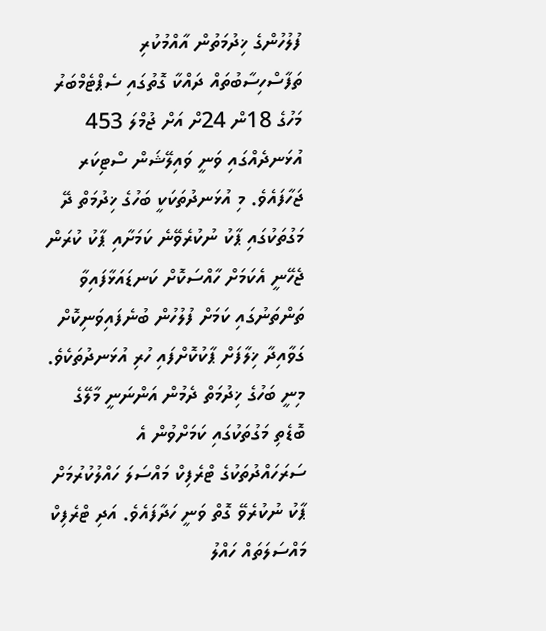ފުލުހުންގެ ޚިދުމަތުން އާއްމުކުރި ތަފާސްހިސާބުތައް ދައްކާ ގޮތުގައި ސެޕްޓެމްބަރު މަހުގެ 18ން 24ށް އަށް ޖުމްލަ 453 އުޅަނދެއްގައި ވަނީ ވައިލޭޝަން ސްޓިކަރ ޖަހާފައެވެ. މި އުޅަނދުތަކަކީ ބަހުގެ ޚިދުމަތް ދޭ މަގުތަކުގައި ޕާކު ނުކުރެވޭނެ ކަމަށާއި ޕާކު ކުރަން ޖެހޭނީ އެކަމަށް ހާއްސަކޮށް ކަނޑައަޅާފައިވާ ތަންތަނުގައި ކަމަށް ފުލުހުން ބުނެފައިވަނިކޮށް ގަވާއިދާ ޚިލާފަށް ޕާކުކޮށްފައި ހުރި އުޅަނދުތަކެވެ.
މިނީ ބަހުގެ ޚިދުމަތް ދެމުން އަންނަނީ މާލޭގެ ބޮޑެތި މަގުތަކުގައި ކަމަށްވުން އެ ސަރަހައްދުތަކުގެ ޓްރެފިކް މައްސަލަ ހައްލުކުރުމަށް ޕާކު ނުކުރެވޭ ގޮތް ވަނީ ހަދާފައެވެ. އަދި ޓްރެފިކް މައްސަލަތައް ހައްލު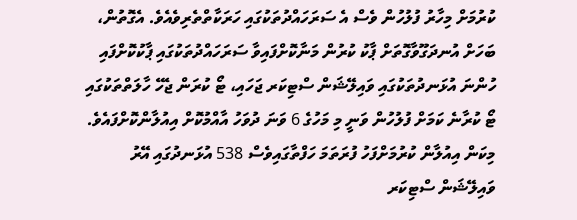ކުރުމަށް މިހާރު ފުލުހުން ވެސް އެ ސަރަހައްދުތަކުގައި ހަރަކާތްތެރިވެއެވެ. އެގޮތުން، ބަހަށް އުނދަގޫވާގޮތަށް ޕާކު ކުރުން މަނާކޮށްފައިވާ ސަރަހައްދުތަކުގައި ޕާކުކޮށްފައި ހުންނަ އުޅަނދުތަކުގައި ވައިލޭޝަން ސްޓިކަރ ޖަހައި، ޓޯ ކުރަން ޖެހޭ ހާލަތްތަކުގައި ޓޯ ކުރާނެ ކަމަށް ފުލުހުން ވަނީ މި މަހުގެ 6 ވަނަ ދުވަހު އާއްމުކޮށް އިއުލާންކޮށްފައެވެ.
މިކަން އިއުލާން ކުރުމަށްފަހު ފުރަތަމަ ހަފްތާގައިވެސް 538 އުޅަނދުގައި އޭރު ވައިލޭޝަން ސްޓިކަރ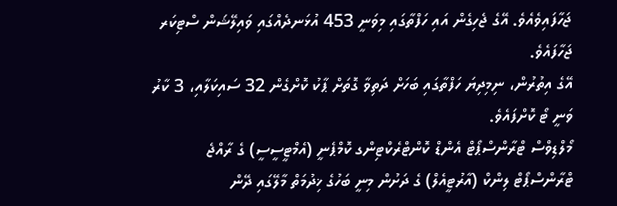ޖަހާފައިވެއެވެ. އޭގެ ޖެހިގެން އައި ހަފްތާގައި މިވަނީ 453 އުޅަނދެއްގައި ވައިލޭޝަން ސްޓިކަރ ޖަހާފައެވެ.
އޭގެ އިތުރުން، ނިމިދިޔަ ހަފްތާގައި ބަހަށް ދަތިވާ ގޮތަށް ޕާކު ކޮށްގެން 32 ސައިކަލާއި، 3 ކާރު ވަނީ ޓޯ ކޮށްފައެވެ.
މޯލްޑިވްސް ޓްރާންސްޕޯޓް އެންޑް ކޮންޓްރެކްޓިންގ ކޮމްޕެނީ (އެމްޓީސީސީ) ގެ ރާއްޖެ ޓްރާންސްޕޯޓް ލިންކް (އާރުޓީއެލް) ގެ ދަށުން މިނީ ބަހުގެ ޚިދުމަތް މާލޭގައި ދޭން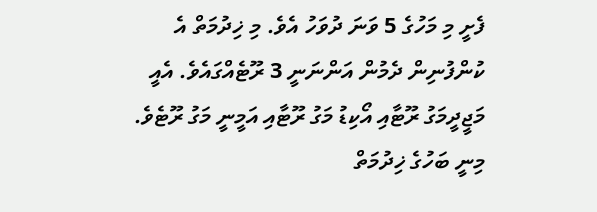ފެށީ މި މަހުގެ 5 ވަނަ ދުވަހު އެވެ. މި ޚިދުމަތް އެ ކުންފުނިން ދެމުން އަންނަނީ 3 ރޫޓެއްގައެވެ. އެއީ މަޖީދީމަގު ރޫޓާއި އޯކިޑު މަގު ރޫޓާއި އަމީނީ މަގު ރޫޓެވެ.
މިނީ ބަހުގެ ޚިދުމަތް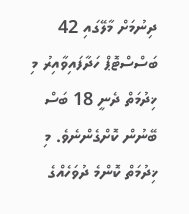ދިނުމަށް މާލޭގައި 42 ބަސްސްޓޮޕް ހަދާފައިވާއިރު މި ޚިދުމަތް ދެނީ 18 ބަސް ބޭނުން ކޮށްގެންނެވެ. މި ޚިދުމަތް ކޮންމެ ދުވަހެއްގެ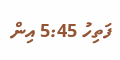ފަތިހު 5:45 އިން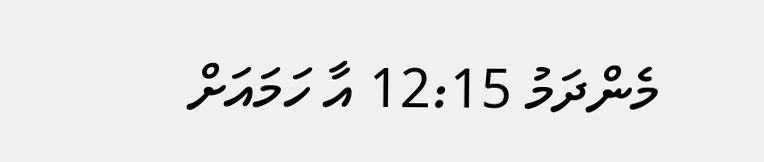މެންދަމު 12:15 އާ ހަމައަށް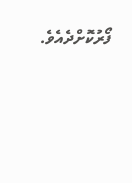ފޯރުކޮށްދެއެވެ.